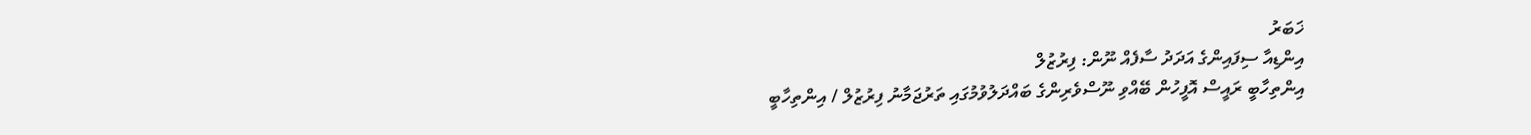ޚަބަރު
އިންޑިއާ ސިފައިންގެ އަދަދު ސާފެއް ނޫން: ފިރުޒުލް
އިންތިހާބީ ރައީސް އޮފީހުން ބޭއްވި ނޫސްވެރިންގެ ބައްދަލުވުމުގައި ތަރުޖަމާނު ފިރުޒުލް / އިންތިހާބީ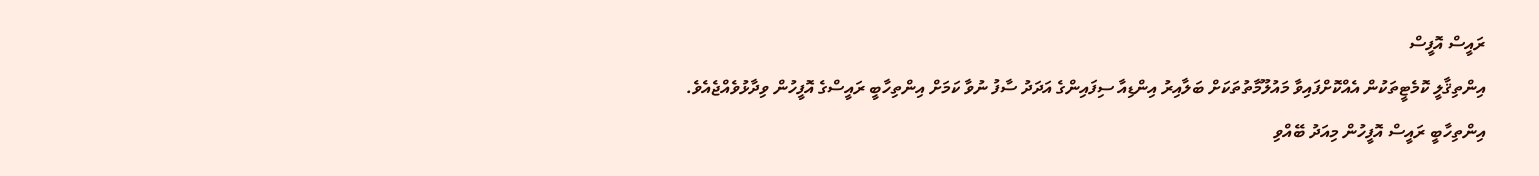ރައީސް އޮފީސް
އިންތިޤާލީ ކޮމެޓީތަކުން އެއްކޮށްފައިވާ މައުލޫމާތުތަކަށް ބަލާއިރު އިންޑިއާ ސިފައިންގެ އަދަދު ސާފު ނުވާ ކަމަށް އިންތިހާބީ ރައީސްގެ އޮފީހުން ވިދާޅުވެއްޖެއެވެ.
އިންތިހާބީ ރައީސް އޮފީހުން މިއަދު ބޭއްވި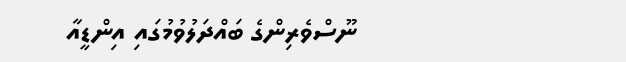ނޫސްވެރިންގެ ބައްދަލުވުމުގައި އިންޑީއާ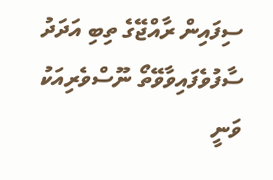ސިފައިން ރާއްޖޭގެ ތިބި އަދަދު ސާފުވެފައިވާވޭތޯ ނޫސްވެރިއަކު ވަނީ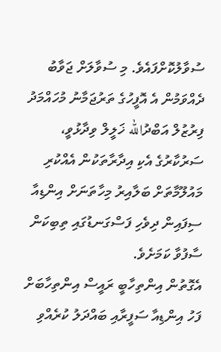ސުވާލުކޮށްފައެވެ. މި ސުވާލަށް ޖަވާބު ދެއްވަމުން އެ އޮފީހުގެ ތަރުޖަމާނު މުހައްމަދު ފިރުޒުލް އަބްދުالله ޚަލީލް ވިދާޅުވީ، ސަރުކާރުގެ އެކި އިދާރާތަކުން އެއްކުރި މައުލޫމާތަށް ބަލާއިރު މިހާތަނަށް އިންޑިއާ ސިފައިން ދިވެހި ފަސްގަނޑުގައި ތިބިކަން ސާފުވާ ކަމަށެވެ.
އެގޮތުން އިންތިހާބީ ރައީސް އިންތިހާބަށް ފަހު އިންޑިއާ ސަފީރާއި ބައްދަލު ކުރެއްވި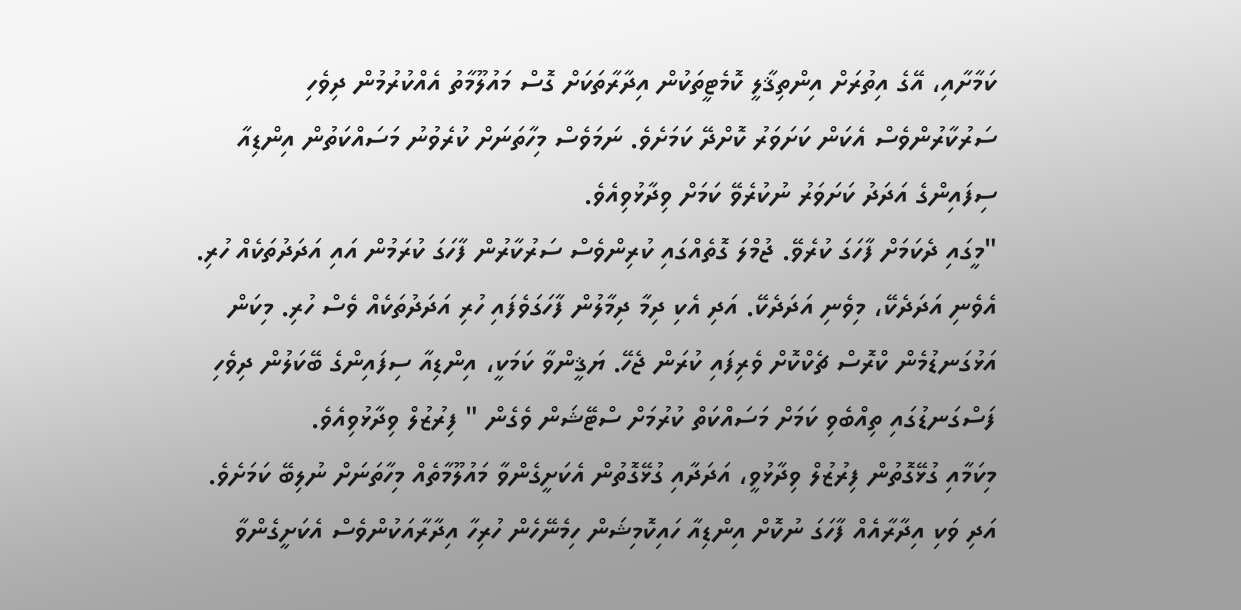ކަމާށާއި، އޭގެ އިތުރަށް އިންތިޤާލީ ކޮމެޓީތަކުން އިދާރާތަކަށް ގޮސް މައުލޫމާތު އެއްކުރުމުން ދިވެހި ސަރުކާރުންވެސް އެކަން ކަށަވަރު ކޮށްދޭ ކަމަށެވެ. ނަމަވެސް މިހާތަނަށް ކުރެވުނު މަސައްކަތުން އިންޑިއާ ސިފައިންގެ އަދަދު ކަށަވަރު ނުކުރެވޭ ކަމަށް ވިދާޅުވިއެވެ.
"މީގައި ދެކަމަށް ފާހަގަ ކުރެވޭ. ޖުމްލަ ގޮތެއްގައި ކުރިންވެސް ސަރުކާރުން ފާހަގަ ކުރަމުން އައި އަދަދުތަކެއް ހުރި. އެވެނި އަދަދެކޭ، މިވެނި އަދަދެކޭ. އަދި އެކި ދިމާ ދިމާލުން ފާހަގަވެފައި ހުރި އަދަދުތަކެއް ވެސް ހުރި. މިކަން އަޅުގަނޑުމެން ކްރޮސް ޗެކްކޮށް ވެރިފައި ކުރަން ޖެހޭ. ޔަޤީންވާ ކަމަކީ، އިންޑިއާ ސިފައިންގެ ބޭކަލުން ދިވެހި ފަސްގަނޑުގައި ތިއްބެވި ކަމަށް މަސައްކަތް ކުރުމަށް ސްޓޭޝަން ވެގެން " ފިރުޒުލް ވިދާޅުވިއެވެ.
މިކަމާއި ގުޅޭގޮތުން ފިރުޒުލް ވިދާޅުވީ، އަދަދާއި ގުޅޭގޮތުން އެކަށީގެންވާ މައުލޫމާތެއް މިހާތަނަށް ނުލިބޭ ކަމަށެވެ. އަދި ވަކި އިދާރާއެއް ފާހަގަ ނުކޮށް އިންޑިއާ ހައިކޮމިޝަން ހިމެނޭހެން ހުރިހާ އިދާރާއަކުންވެސް އެކަށީގެންވާ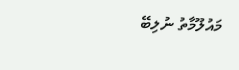މައުލޫމާތު ނުލިބޭ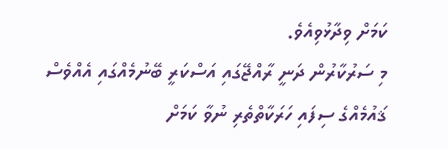ކަމަށް ވިދާޅުވިއެވެ.
މި ސަރުކާރުން ދަނީ ރާއްޖޭގައި އަސްކަރީ ބޭނުމެއްގައި އެއްވެސް ޤައުމެއްގެ ސިފައި ހަރަކާތްތެރި ނުވާ ކަމަށް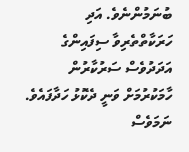ބުނަމުންނެވެ. އަދި ހަރަކާތްތެރިވާ ސިފައިންގެ އަދަދުވެސް ސަރުކާރުން ހާމަކުރުމަށް ވަނީ ދެކޮޅު ހަދާފައެވެ. ނަމަވެސް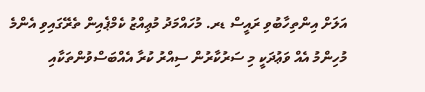އަލަށް އިންތިހާބުވި ރައީސް ޑރ. މުހައްމަދު މުޢިއްޒު ކެމްޕެއިން ތެރޭގައިވި އެންމެ މުހިންމު އެއް ވަޢުދަކީ މި ސަރުކާރުން ސިއްރު ކުރާ އެއްބަސްވުންތަކާއި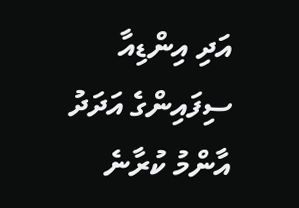އަދި އިންޑިއާ ސިފައިންގެ އަދަދު އާންމު ކުރާނެ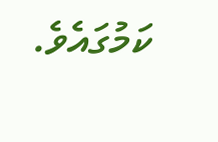ކަމުގައެވެ.